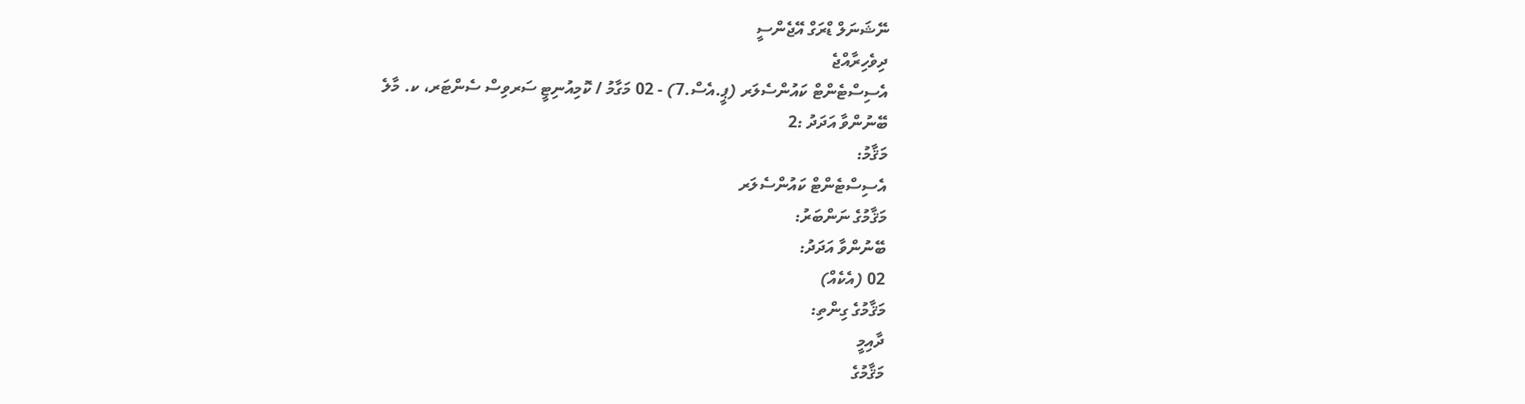ނޭޝަނަލް ޑްރަގް އޭޖެންސީ
ދިވެހިރާއްޖެ
އެސިސްޓެންޓް ކައުންސެލަރ (ޕީ.އެސް.7) - 02 މަގާމު / ކޮމިއުނިޓީ ސަރވިސް ސެންޓަރ، ކ. މާލެ
ބޭނުންވާ އަދަދު :2
މަޤާމު:
އެސިސްޓެންޓް ކައުންސެލަރ
މަޤާމުގެ ނަންބަރު:
ބޭނުންވާ އަދަދު:
02 (އެކެއް)
މަޤާމުގެ ގިންތި:
ދާއިމީ
މަޤާމުގެ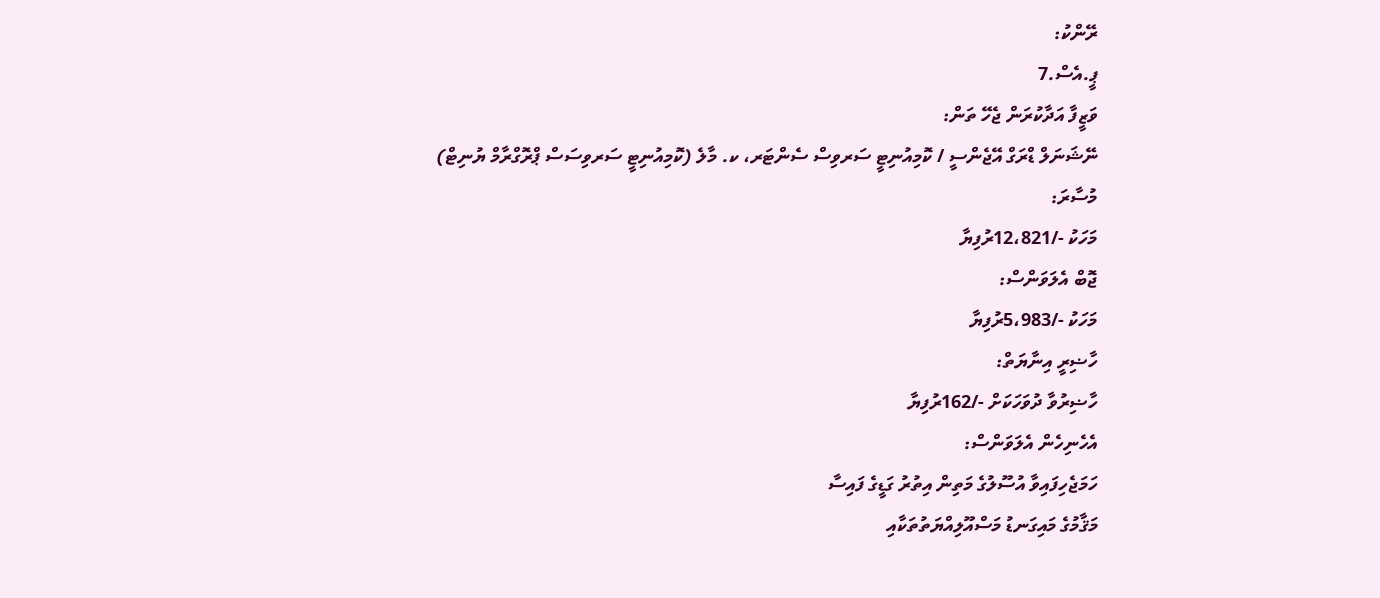ރޭންކު:
ޕީ.އެސް.7
ވަޒީފާ އަދާކުރަން ޖެހޭ ތަން:
ނޭޝަނަލް ޑްރަގް އޭޖެންސީ / ކޮމިއުނިޓީ ސަރވިސް ސެންޓަރ، ކ. މާލެ (ކޮމިއުނިޓީ ސަރވިސަސް ޕްރޮގްރާމް ޔުނިޓް)
މުސާރަ:
މަހަކު -/12،821ރުފިޔާ
ޖޮބް އެލަވަންސް:
މަހަކު -/5،983ރުފިޔާ
ހާޟިރީ އިނާޔަތް:
ހާޟިރުވާ ދުވަހަކަށް -/162ރުފިޔާ
އެހެނިހެން އެލަވަންސް:
ހަމަޖެހިފައިވާ އުސޫލުގެ މަތިން އިތުރު ގަޑީގެ ފައިސާ
މަޤާމުގެ މައިގަނޑު މަސްއޫލިއްޔަތުތަކާއި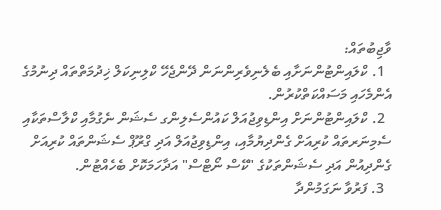ވާޖިބުތައް:
  1. ކްލައިންޓުންނަށާއި ބެލެނިވެރިންނަން ދޭންޖެހޭ ކްލިނިކަލް ޚިދުމަތްތައް ދިނުމުގެ އެންމެހައި މަސައްކަތްކުރުން.
  2. ކްލައިންޓުންނަށް އިންޑިވިޖުއަލް ކައުންސެލިންގ ސެޝަން ނެގުމާއި ކްލާސްތަކާއި ސެމިނަރތައް ކުރިއަށް ގެންދިޔުމާއި، އިންޑިވިޖުއަލް އަދި ގްރޫޕް ސެޝަންތައް ކުރިއަށް ގެންދިއުން އަދި ސެޝަންތަކުގެ "ކޭސް ނޯޓްސް" އަދާހަމަކޮށް ބެހެއްޓުން.
  3. ފަރުވާ ނަގަމުންދާ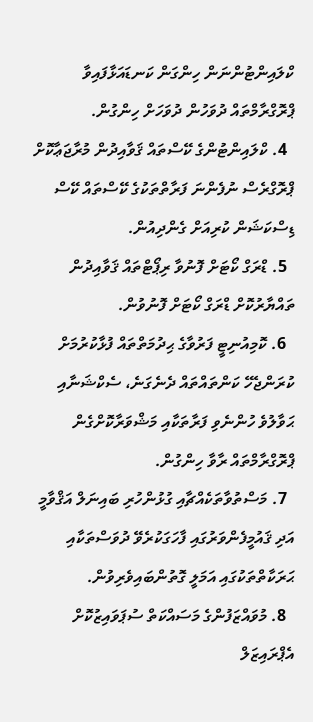ކްލައިންޓުންނަން ހިންގަން ކަނޑައަޅާފައިވާ ޕްރޮގްރާމްތައް ދުވަހުން ދުވަހަށް ހިންގުން.
  4. ކްލައިންޓުންގެ ކޭސްތައް ޤަވާއިދުން މުރާޖަޢާކޮށް ޕްރޮގްރެސް ނުފެންނަ ފަރާތްތަކުގެ ކޭސްތައް ކޭސް ޑިސްކަޝަން ކުރިއަށް ގެންދިއުން.
  5. ޑްރަގް ކޯޓަށް ފޮނުވާ ރިޕޯޓްތައް ޤަވާއިދުން ތައްޔާރުކޮށް ޑްރަގް ކޯޓަށް ފޮނުވުން.
  6. ކޮމިއުނިޓީ ފަރުވާގެ ޙިދުމަތްތައް ފުޅާކުރުމަށް ކުރަންޖެހޭ ކަންތައްތައް ދެނެގަނެ، ސެކްޝަނާއި ޙަވާލުވެ ހުންނެވި ފަރާތަކާއި މަޝްވަރާކޮށްގެން ޕްރޮގްރާމްތައް ރާވާ ހިންގުން.
  7. މަސްތުވާތަކެއްޗާއި ގުޅުންހުރި ބައިނަލް އަޤްވާމީ އަދި ޤައުމީފެންވަރުގައި ފާހަގަކުރެވޭ ދުވަސްތަކާއި ޙަރަކާތްތަކުގައި އަމަލީ ގޮތުންބައިވެރިވުން.
  8. މުވައްޒަފުންގެ މަސައްކަތް ސުޕަވައިޒުކޮށް އެޕްރައިޒަލް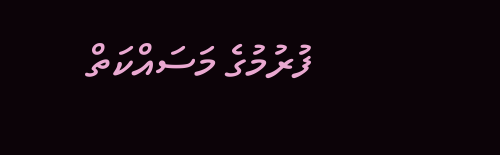ފުރުމުގެ މަސައްކަތް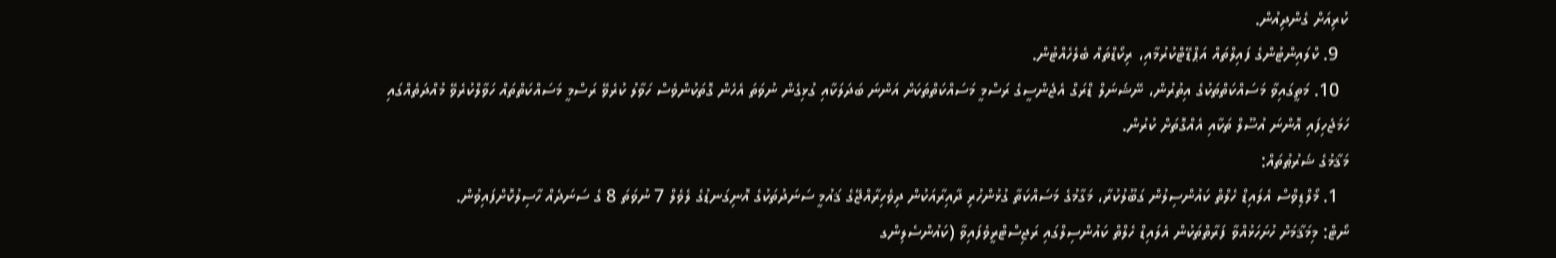ކުރިއަށް ގެންދިއުން.
  9. ކްލައިންޓުންގެ ފައިލްތައް އަޕްޑޭޓްކުރުމާއި، ރިކޯޑްތައް ބެލެހެއްޓުން.
  10. މަތީގައިވާ މަސައްކަތްތަކުގެ އިތުރުން، ނޭޝަނަލް ޑްރަގް އެޖެންސީގެ ރަސްމީ މަސައްކަތްތަކަށް އަންނަ ބަދަލަކާއި ގުޅިގެން ނުވަތަ އެހެން ގޮތަކުންވެސް ހަވާލު ކުރެވޭ ރަސްމީ މަސައްކަތްތައް ހަވާލްކުރެވޭ މުއްދަތެއްގައި ހަމަޖެހިފައި އޮންނަ އުސޫލް ތަކާއި އެއްގޮތަށް ކުރުން.
މަޤާމުގެ ޝަރުޠުތައް:
  1. މޯލްޑިވްސް އެލައިޑް ހެލްތް ކައުންސިލުން ގަބޫލުކުރާ، މަގާމުގެ މަސައްކަތާ ގުޅުންހުރި ދާއިރާއަކުން ދިވެހިރާއްޖޭގެ ޤައުމީ ސަނަދުތަކުގެ އޮނިގަނޑުގެ ލެވެލް 7 ނުވަތަ 8 ގެ ސަނަދެއް ހާސިލުކޮށްފައިވުން.
ނޯޓް: މިމަޤާމަށް ހުށަހަޅުއްވާ ފަރާތްތަކުން އެލައިޑް ހެލްތް ކައުންސިލްގައި ރަޖިސްޓްރީވެފައިވާ (ކައުންސެލިންގ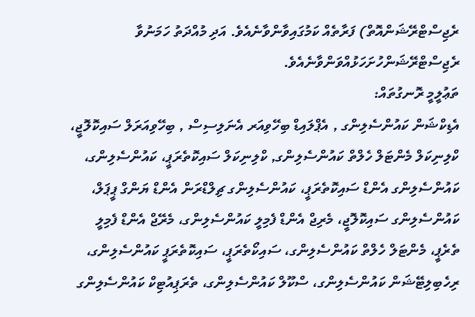ރެޖިސްޓްރޭޝަންއޮތް) ފަރާތެއް ކަމުގައިވާންވާނެއެވެ. އަދި މުއްދަތު ހަމަނުވާ ރެޖިސްޓްރޭޝަންހުށަހަޅުއްވަންވާނެއެވެ.
ތަޢުލީމީ ރޮނގުތައް:
އެޑިކްޝަން ކައުންސެލިންގ , އެޕްލައިޑް ބިހޭވިއަރ އެނަލިސިސް , ބިހޭވިއަރަލް ސައިކޮލޮޖީ، ކްލިނިކަލް މެންޓަލް ހެލްތް ކައުންސެލިންގ, ކްލިނިކަލް ސައިކޮތެރަޕީ، ކައުންސެލިންގ، ކައުންސެލިންގ އެންޑް ސައިކޮތެރަޕީ، ކައުންސެލިންގ ޗިލްޑްރަން އެންޑް ޔަންގް ޕީޕަލް، ކައުންސެލިންގ ސައިކޮލޮޖީ، މެރިޖް އެންޑް ފެމިލީ ކައުންސެލިންގ، މެރޭޖް އެންޑް ފެމިލީ ތެރެޕީ، މެންޓަލް ހެލްތް ކައުންސެލިންގ، ސައިކޯތެރަޕީ، ސައިކޮތެރަޕީ ކައުންސެލިންގ، ރިހެބިލިޓޭޝަން ކައުންސެލިންގ، ސްކޫލް ކައުންސެލިންގ، ތެރަޕިއުޓިކް ކައުންސެލިންގ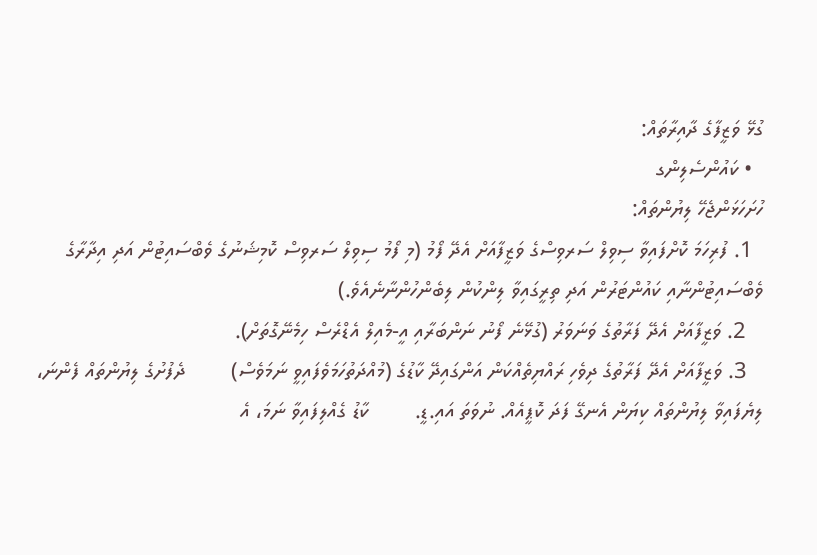ގުޅޭ ވަޒީފާގެ ދާއިރާތައް:
  • ކައުންސެލިންގ
ހުށަހަޅަންޖެހޭ ލިޔުންތައް:
  1. ފުރިހަމަ ކޮށްފައިވާ ސިވިލް ސަރވިސްގެ ވަޒީފާއަށް އެދޭ ފޯމު (މި ފޯމު ސިވިލް ސަރވިސް ކޮމިޝަނުގެ ވެބްސައިޓުން އަދި އިދާރާގެ ވެބްސައިޓުންނާއި ކައުންޓަރުން އަދި ތިރީގައިވާ ލިންކުން ލިބެންހުންނާނެއެވެ.)
   2. ވަޒީފާއަށް އެދޭ ފަރާތުގެ ވަނަވަރު (ގުޅޭނެ ފޯނު ނަންބަރާއި އީ-މެއިލް އެޑްރެސް ހިމެނޭގޮތަށް).
   3. ވަޒީފާއަށް އެދޭ ފަރާތުގެ ދިވެހި ރައްޔިތެއްކަން އަންގައިދޭ ކާޑުގެ (މުއްދަތުހަމަވެފައިވީ ނަމަވެސް)        ދެފުށުގެ ލިޔުންތައް ފެންނަ، ލިޔެފައިވާ ލިޔުންތައް ކިޔަން އެނގޭ ފަދަ ކޮޕީއެއް. ނުވަތަ އައި.ޑީ.        ކާޑު ގެއްލިފައިވާ ނަމަ، އެ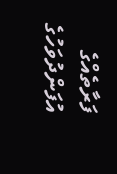ފަރާތެއްގެ އުފަންދުވަހުގެ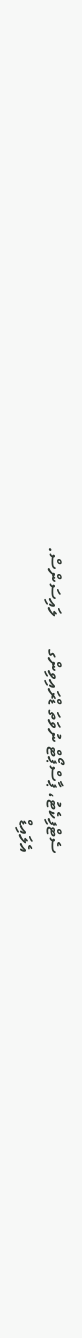ސެޓްފިކެޓު، ޕާސްޕޯޓް ނުވަތަ ޑްރައިވިންގ        ލައިސަންސް.
އެލައިޑް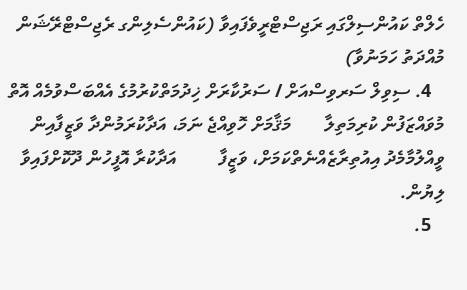ހެލްތް ކައުންސިލްގައި ރަޖިސްޓްރީވެފައިވާ (ކައުންސެލިންގ ރެޖިސްޓްރޭޝަން މުއްދަތު ހަމަނުވާ)
   4. ސިވިލް ސަރވިސްއަށް / ސަރުކާރަށް ޚިދުމަތްކުރުމުގެ އެއްބަސްވުމެއް އޮތް މުވައްޒަފުން ކުރިމަތިލާ       މަޤާމަށް ހޮވިއްޖެ ނަމަ، އަދާކުރަމުންދާ ވަޒީފާއިން ވީއްލުމާމެދު އިއުތިރާޒެއްނެތްކަމަށް، ވަޒީފާ         އަދާކުރާ އޮފީހުން ދޫކޮށްފައިވާ ލިޔުން.
   5.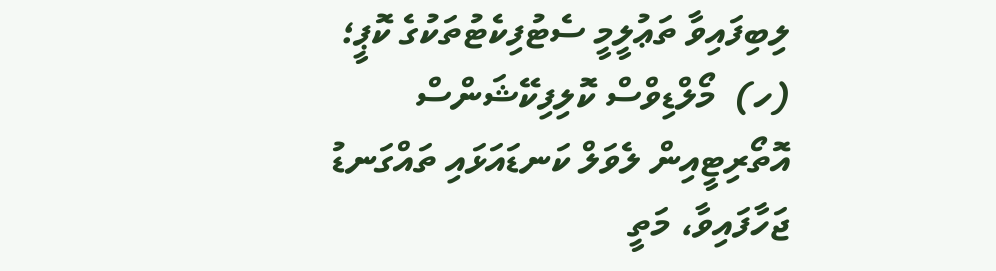ލިބިފައިވާ ތަޢުލީމީ ސެޓުފިކެޓުތަކުގެ ކޮޕީ؛
(ހ)  މޯލްޑިވްސް ކޮލިފިކޭޝަންސް އޮތޯރިޓީއިން ލެވަލް ކަނޑައަޅައި ތައްގަނޑު ޖަހާފައިވާ، މަތީ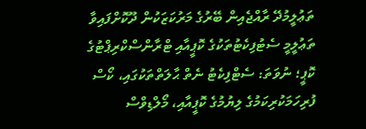ތަޢުލީމުދޭ ރާއްޖެއިން ބޭރުގެ މަރުކަޒަކުން ދޫކޮށްފައިވާ ތަޢުލީމީ ސެޓުފިކެޓުތަކުގެ ކޮޕީއާއި ޓްރާންސްކްރިޕްޓުގެ ކޮޕީ؛ ނުވަތަ: ސެޓްފިކެޓު ނެތް ޙާލަތްތަކުގައި، ކޯސް ފުރިހަމަކުރިކަމުގެ ލިޔުމުގެ ކޮޕީއާއި، މޯލްޑިވްސް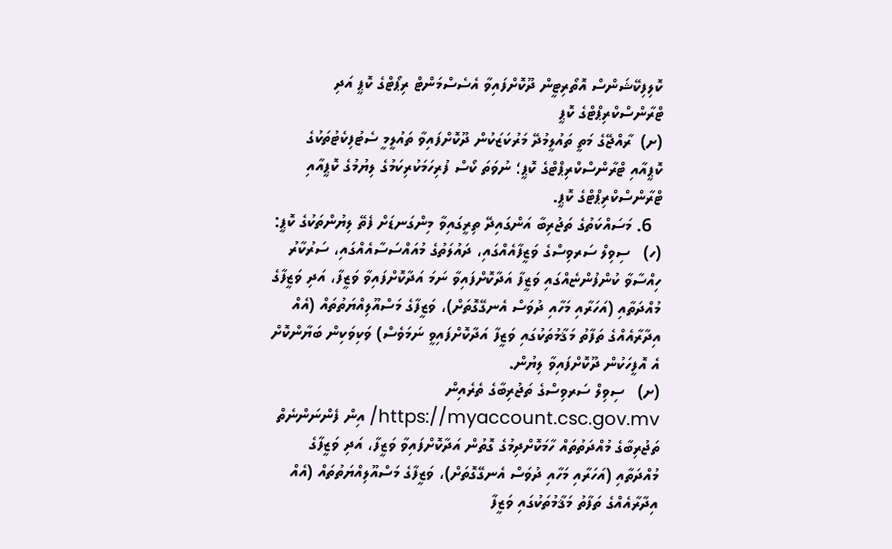ކޮލިފިކޭޝަންސް އޮތޯރިޓީން ދޫކޮށްފައިވާ އެސެސްމަންޓް ރިޕޯޓްގެ ކޮޕީ އަދި ޓްރާންސްކްރިޕްޓްގެ ކޮޕީ
(ށ)  ރާއްޖޭގެ މަތީ ތައުލީމުދޭ މަރުކަޒަކުން ދޫކޮށްފައިވާ ތައުލީމީ ސެޓުފިކެޓުތަކުގެ ކޮޕީއާއި ޓްރާންސްކްރިޕްޓްގެ ކޮޕީ؛ ނުވަތަ ކޯސް ފުރިހަމަކުރިކަމުގެ ލިޔުމުގެ ކޮޕީއާއި ޓްރާންސްކްރިޕްޓްގެ ކޮޕީ.
  6. މަސައްކަތުގެ ތަޖުރިބާ އަންގައިދޭ ތިރީގައިވާ މިންގަނޑަށް ފެތޭ ލިޔުންތަކުގެ ކޮޕީ:
(ހ)   ސިވިލް ސަރވިސްގެ ވަޒީފާއެއްގައި، ދައުލަތުގެ މުއައްސަސާއެއްގައި، ސަރުކާރު ހިއްސާވާ ކުންފުންޏެއްގައި ވަޒީފާ އަދާކޮށްފައިވާ ނަމަ އަދާކޮށްފައިވާ ވަޒީފާ، އަދި ވަޒީފާގެ މުއްދަތާއި (އަހަރާއި މަހާއި ދުވަސް އެނގޭގޮތަށް)، ވަޒީފާގެ މަސްއޫލިއްޔަތުތައް (އެއް އިދާރާއެއްގެ ތަފާތު މަޤާމުތަކުގައި ވަޒީފާ އަދާކޮށްފައިވީ ނަމަވެސް) ވަކިވަކިން ބަޔާންކޮށް އެ އޮފީހަކުން ދޫކޮށްފައިވާ ލިޔުން.
(ށ)   ސިވިލް ސަރވިސްގެ ތަޖުރިބާގެ ތެރެއިން https://myaccount.csc.gov.mv/ އިން ފެންނަންނެތް ތަޖުރިބާގެ މުއްދަތުތައް ހާމަކޮށްދިމުގެ ގޮތުން އަދާކޮށްފައިވާ ވަޒީފާ، އަދި ވަޒީފާގެ މުއްދަތާއި (އަހަރާއި މަހާއި ދުވަސް އެނގޭގޮތަށް)، ވަޒީފާގެ މަސްއޫލިއްޔަތުތައް (އެއް އިދާރާއެއްގެ ތަފާތު މަޤާމުތަކުގައި ވަޒީފާ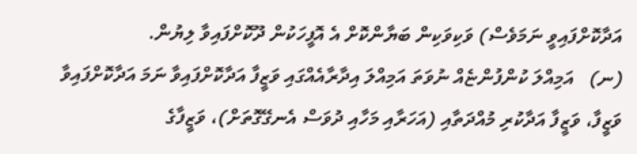އަދާކޮށްފައިވީ ނަމަވެސް) ވަކިވަކިން ބަޔާންކޮށް އެ އޮފީހަކުން ދޫކޮށްފައިވާ ލިޔުން.
(ނ)   އަމިއްލަ ކުންފުންޏެއް ނުވަތަ އަމިއްލަ އިދާރާއެއްގައި ވަޒީފާ އަދާކޮށްފައިވާ ނަމަ އަދާކޮށްފައިވާ ވަޒީފާ، ވަޒީފާ އަދާކުރި މުއްދަތާއި (އަހަރާއި މަހާއި ދުވަސް އެނގޭގޮތަށް)، ވަޒީފާގެ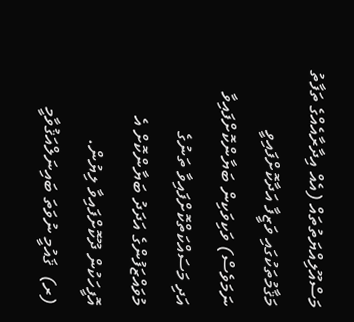މަސްއޫލިއްޔަތުތައް (އެއް އިދާރާއެއްގެ ތަފާތު މަޤާމުތަކުގައި ވަޒީފާ އަދާކޮށްފައިވީ ނަމަވެސް) ވަކިވަކިން ބަޔާންކޮށްފައިވާ އަދި މަސައްކަތްކޮށްފައިވާ ތަނުގެ މުވައްޒަފުންގެ އަދަދު ބަޔާންކޮށް އެ އޮފީހަކުން ދޫކޮށްފައިވާ ލިޔުން.
(ރ)  ޤައުމީ ނުވަތަ ބައިނަލްއަޤުވާމީ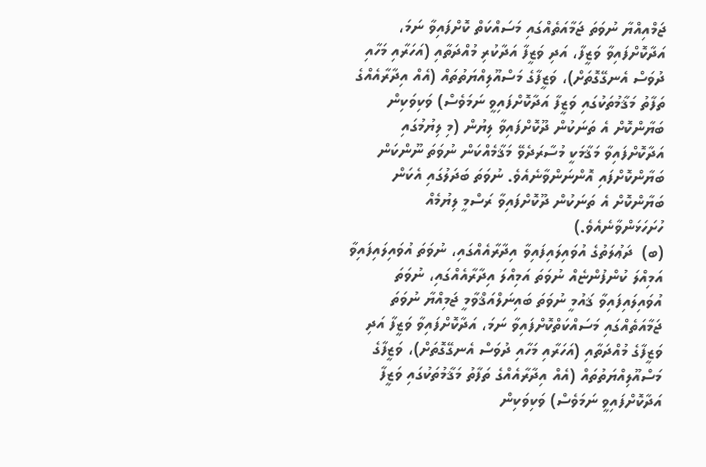ޖަމްއިއްޔާ ނުވަތަ ޖަމާއަތެއްގައި މަސައްކަތް ކޮށްފައިވާ ނަމަ، އަދާކޮށްފައިވާ ވަޒީފާ، އަދި ވަޒީފާ އަދާކުރި މުއްދަތާއި (އަހަރާއި މަހާއި ދުވަސް އެނގޭގޮތަށް)، ވަޒީފާގެ މަސްއޫލިއްޔަތުތައް (އެއް އިދާރާއެއްގެ ތަފާތު މަޤާމުތަކުގައި ވަޒީފާ އަދާކޮށްފައިވީ ނަމަވެސް) ވަކިވަކިން ބަޔާންކޮށް އެ ތަނަކުން ދޫކޮށްފައިވާ ލިޔުން (މި ލިޔުމުގައި އަދާކޮށްފައިވާ މަޤާމަކީ މުސާރަދެވޭ މަޤާމެއްކަން ނުވަތަ ނޫންކަން ބަޔާންކޮށްފައި އޮންނަންވާނެއެވެ. ނުވަތަ ބަދަލުގައި އެކަން ބަޔާންކޮށް އެ ތަނަކުން ދޫކޮށްފައިވާ ރަސްމީ ލިޔުމެއް ހުށަހަޅަންވާނެއެވެ.)
(ބ)  ދަޢުލަތުގެ އުވައިލައިފައިވާ އިދާރާއެއްގައި، ނުވަތަ އުވައިލައިފައިވާ އަމިއްލަ ކުންފުންޏެއް ނުވަތަ އަމިއްލަ އިދާރާއެއްގައި، ނުވަތަ އުވައިލައިފައިވާ ޤައުމީ ނުވަތަ ބައިނަލްއަޤްވާމީ ޖަމިއްޔާ ނުވަތަ ޖަމާއަތެއްގައި މަސައްކަތްކޮށްފައިވާ ނަމަ، އަދާކޮށްފައިވާ ވަޒީފާ އަދި ވަޒީފާގެ މުއްދަތާއި (އަހަރާއި މަހާއި ދުވަސް އެނގޭގޮތަށް)، ވަޒީފާގެ މަސްއޫލިއްޔަތުތައް (އެއް އިދާރާއެއްގެ ތަފާތު މަޤާމުތަކުގައި ވަޒީފާ އަދާކޮށްފައިވީ ނަމަވެސް) ވަކިވަކިން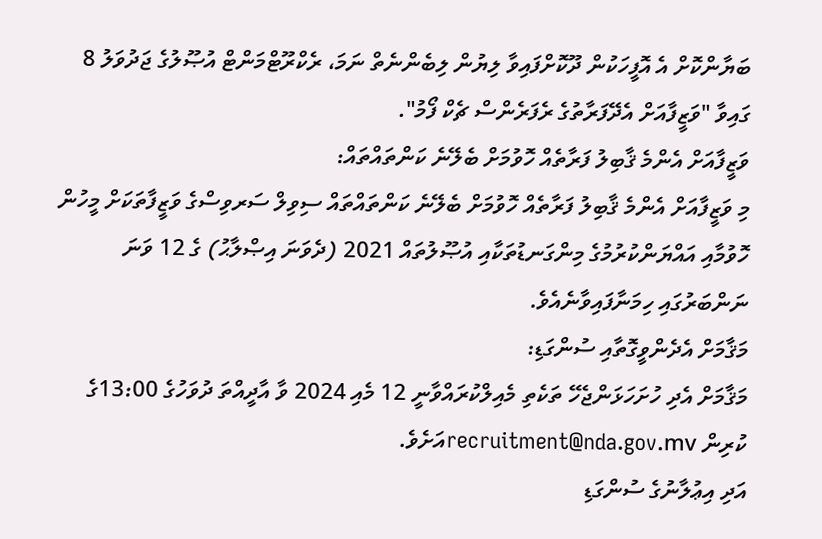ބަޔާންކޮށް އެ އޮފީހަކުން ދޫކޮށްފައިވާ ލިޔުން ލިބެންނެތް ނަމަ، ރެކްރޫޓްމަންޓް އުޞޫލުގެ ޖަދުވަލު 8 ގައިވާ "ވަޒީފާއަށް އެދޭފަރާތުގެ ރެފަރެންސް ޗެކް ފޯމު".
ވަޒީފާއަށް އެންމެ ޤާބިލު ފަރާތެއް ހޮވުމަށް ބެލޭނެ ކަންތައްތައް:
މި ވަޒީފާއަށް އެންމެ ޤާބިލު ފަރާތެއް ހޮވުމަށް ބެލޭނެ ކަންތައްތައް ސިވިލް ސަރވިސްގެ ވަޒީފާތަކަށް މީހުން ހޮވުމާއި އައްޔަންކުރުމުގެ މިންގަނޑުތަކާއި އުޞޫލުތައް 2021 (ދެވަނަ އިޞްލާޙު) ގެ 12 ވަނަ ނަންބަރުގައި ހިމަނާފައިވާނެއެވެ.
މަޤާމަށް އެދެންވީގޮތާއި ސުންގަޑި:
މަޤާމަށް އެދި ހުށަހަޅަންޖެހޭ ތަކެތި މެއިލްކުރައްވާނީ 12 މެއި 2024 ވާ އާދީއްތަ ދުވަހުގެ 13:00ގެ ކުރިން recruitment@nda.gov.mvއަށެވެ.
އަދި އިޢުލާނުގެ ސުންގަޑި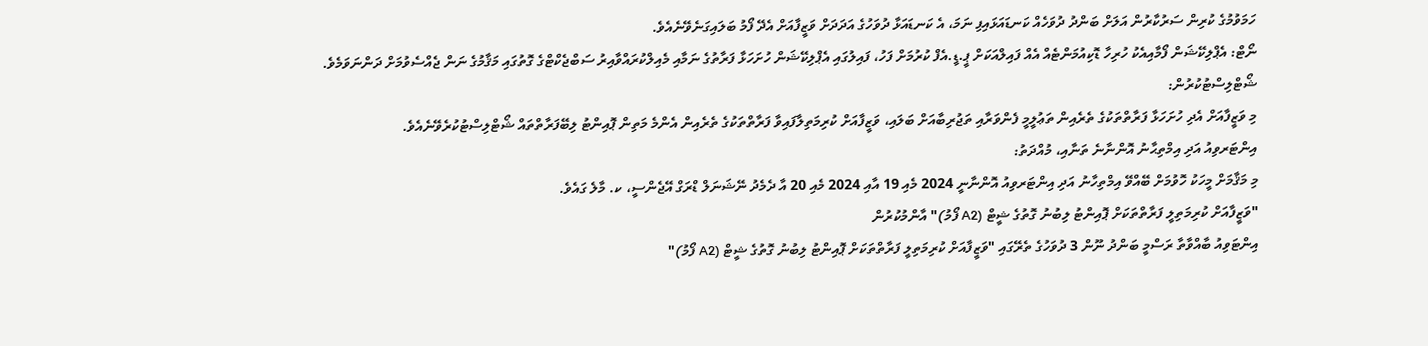ހަމަވުމުގެ ކުރިން ސަރުކާރުން އަލަށް ބަންދު ދުވަހެއް ކަނޑައަޅައިފި ނަމަ، އެ ކަނޑައަޅާ ދުވަހުގެ އަދަދަށް ވަޒީފާއަށް އެދޭ ފޯމު ބަލައިގަނެވޭނެއެވެ.
ނޯޓް: އެޕްލިކޭޝަން ފޯމާއިއެކު ހުރިހާ ޑޮކިއުމަންޓެއް އެއް ފައިލްއަކަށް ޕީ.ޑީ.އެފް ކުރުމަށް ފަހު، ފައިލުގައި އެޕްލިކޭޝަން ހުށަހަޅާ ފަރާތުގެ ނަމާއި މެއިލްކުރައްވާއިރު ސަބްޖެކްޓްގެ ގޮތުގައި މަޤާމުގެ ނަން ޖެއްސެވުމަށް ދަންނަވަމެވެ.
ޝޯޓްލިސްޓުކުރުން:
މި ވަޒީފާއަށް އެދި ހުށަހަޅާ ފަރާތްތަކުގެ ތެރެއިން ތަޢުލީމީ ފެންވަރާއި ތަޖުރިބާއަށް ބަލައި، ވަޒީފާއަށް ކުރިމަތިލާފައިވާ ފަރާތްތަކުގެ ތެރެއިން އެންމެ މަތިން ޕޮއިންޓު ލިބޭފަރާތްތައް ޝޯޓްލިސްޓުކުރެވޭނެއެވެ.
އިންޓަރވިއު އަދި އިމްތިޙާނު އޮންނާނެ ތަނާއި، މުއްދަތު:
މި މަޤާމަށް މީހަކު ހޮވުމަށް ބޭއްވޭ އިމްތިހާނު އަދި އިންޓަރވިއު އޮންނާނީ 2024 މެއި 19 އާއި 2024 މެއި 20 އާ ދެމެދު ނޭޝަނަލް ޑްރަގް އޭޖެންސީ، ކ. މާލެ ގައެވެ.
"ވަޒީފާއަށް ކުރިމަތިލީ ފަރާތްތަކަށް ޕޮއިންޓު ލިބުނު ގޮތުގެ ޝީޓް (A2 ފޯމު)" އާންމުކުރުން
އިންޓަވިއު ބާއްވާތާ ރަސްމީ ބަންދު ނޫން 3 ދުވަހުގެ ތެރޭގައި "ވަޒީފާއަށް ކުރިމަތިލީ ފަރާތްތަކަށް ޕޮއިންޓު ލިބުނު ގޮތުގެ ޝީޓް (A2 ފޯމު)"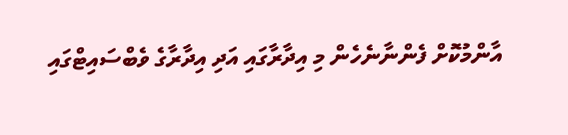އާންމުކޮށް ފެންނާނެހެން މި އިދާރާގައި އަދި އިދާރާގެ ވެބްސައިޓްގައި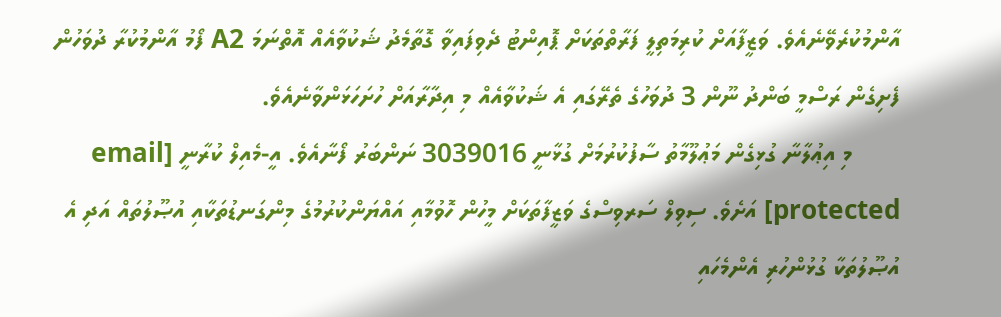އާންމުކުރެވޭނެއެވެ. ވަޒީފާއަށް ކުރިމަތިލީ ފަރާތްތަކަށް ޕޮއިންޓު ދެވިފައިވާ ގޮތާމެދު ޝަކުވާއެއް އޮތްނަމަ A2 ފޯމު އާންމުކުރާ ދުވަހުން ފެށިގެން ރަސްމީ ބަންދު ނޫން 3 ދުވަހުގެ ތެރޭގައި އެ ޝަކުވާއެއް މި އިދާރާއަށް ހުށަހަޅަންވާނެއެވެ.
       މި އިޢުލާނާ ގުޅިގެން މަޢުލޫމާތު ސާފުކުރުމަށް ގުޅާނީ 3039016 ނަންބަރު ފޯނާއެވެ. އީ-މެއިލް ކުރާނީ [email protected] އަށެވެ. ސިވިލް ސަރވިސްގެ ވަޒީފާތަކަށް މީހުން ހޮވުމާއި އައްޔަންކުރުމުގެ މިންގަނޑުތަކާއި އުޞޫލުތައް އަދި އެ އުޞޫލުތަކާ ގުޅުންހުރި އެންމެހައި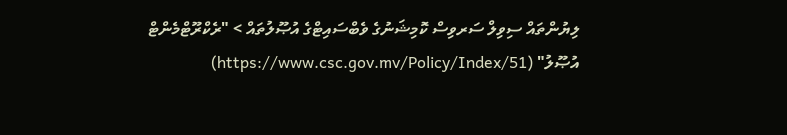ލިޔުންތައް ސިވިލް ސަރވިސް ކޮމިޝަނުގެ ވެބްސައިޓްގެ އުޞޫލުތައް > "ރެކްރޫޓްމެންޓް އުޞޫލު" (https://www.csc.gov.mv/Policy/Index/51)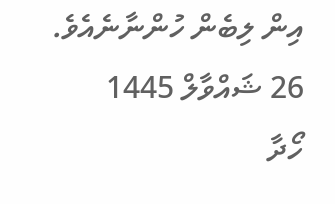އިން ލިބެން ހުންނާނެއެވެ.
26 ޝައްވާލް 1445
ހޯދާ